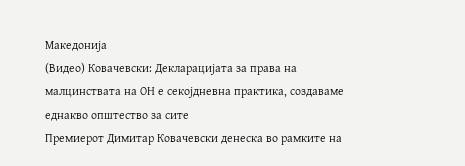Македонија
(Видео) Ковачевски: Декларацијата за права на малцинствата на ОН е секојдневна практика, создаваме еднакво општество за сите
Премиерот Димитар Ковачевски денеска во рамките на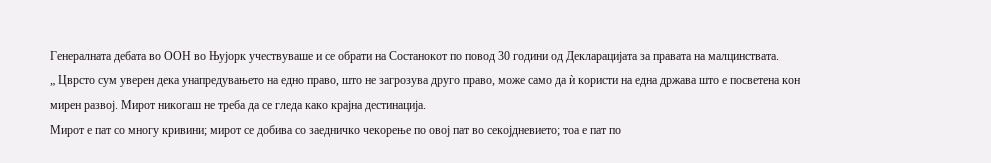Генералната дебата во ООН во Њујорк учествуваше и се обрати на Состанокот по повод 30 години од Декларацијата за правата на малцинствата.
„ Цврсто сум уверен дека унапредувањето на едно право, што не загрозува друго право, може само да ѝ користи на една држава што е посветена кон мирен развој. Мирот никогаш не треба да се гледа како крајна дестинација.
Мирот е пат со многу кривини; мирот се добива со заедничко чекорење по овој пат во секојдневието; тоа е пат по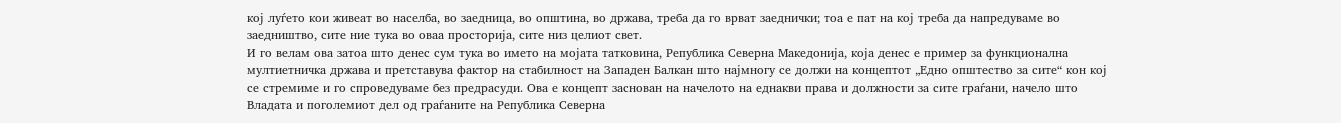кој луѓето кои живеат во населба, во заедница, во општина, во држава, треба да го врват заеднички; тоа е пат на кој треба да напредуваме во заедништво, сите ние тука во оваа просторија, сите низ целиот свет.
И го велам ова затоа што денес сум тука во името на мојата татковина, Република Северна Македонија, која денес е пример за функционална мултиетничка држава и претставува фактор на стабилност на Западен Балкан што најмногу се должи на концептот „Едно општество за сите“ кон кој се стремиме и го спроведуваме без предрасуди. Ова е концепт заснован на начелото на еднакви права и должности за сите граѓани, начело што Владата и поголемиот дел од граѓаните на Република Северна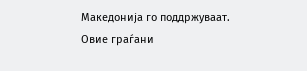Македонија го поддржуваат.
Овие граѓани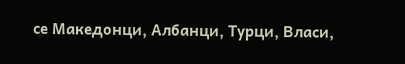се Македонци, Албанци, Турци, Власи,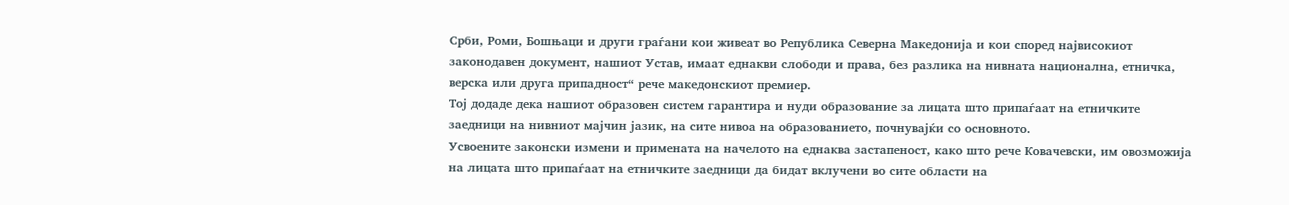Срби, Роми, Бошњаци и други граѓани кои живеат во Република Северна Македонија и кои според највисокиот законодавен документ, нашиот Устав, имаат еднакви слободи и права, без разлика на нивната национална, етничка, верска или друга припадност“ рече македонскиот премиер.
Тој додаде дека нашиот образовен систем гарантира и нуди образование за лицата што припаѓаат на етничките заедници на нивниот мајчин јазик, на сите нивоа на образованието, почнувајќи со основното.
Усвоените законски измени и примената на начелото на еднаква застапеност, како што рече Ковачевски, им овозможија на лицата што припаѓаат на етничките заедници да бидат вклучени во сите области на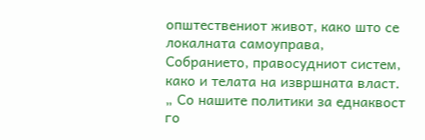општествениот живот, како што се локалната самоуправа, Собранието, правосудниот систем, како и телата на извршната власт.
„ Со нашите политики за еднаквост го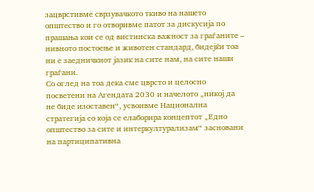зацврстивме сврзувачкото ткиво на нашето општество и го отворивме патот за дискусија по прашања кои се од вистинска важност за граѓаните – нивното постоење и животен стандард, бидејќи тоа ни е заедничкиот јазик на сите нам, на сите наши граѓани.
Со оглед на тоа дека сме цврсто и целосно посветени на Агендата 2030 и начелото „никој да не биде изоставен“, усвоивме Национална стратегија со која се елаборира концептот „Едно општество за сите и интеркултурализам“ засновани на партиципативна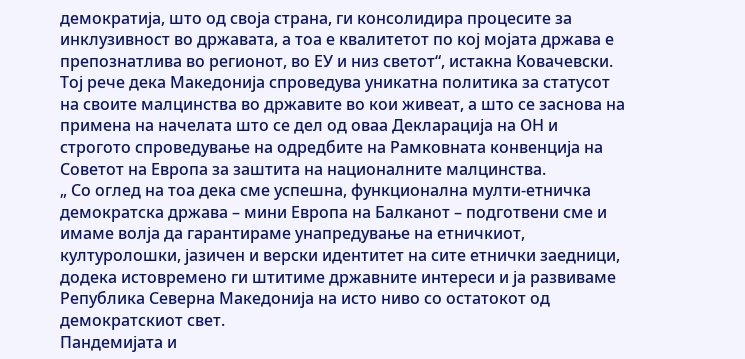демократија, што од своја страна, ги консолидира процесите за инклузивност во државата, а тоа е квалитетот по кој мојата држава е препознатлива во регионот, во ЕУ и низ светот“, истакна Ковачевски.
Тој рече дека Македонија спроведува уникатна политика за статусот на своите малцинства во државите во кои живеат, а што се заснова на примена на начелата што се дел од оваа Декларација на ОН и строгото спроведување на одредбите на Рамковната конвенција на Советот на Европа за заштита на националните малцинства.
„ Со оглед на тоа дека сме успешна, функционална мулти-етничка демократска држава – мини Европа на Балканот – подготвени сме и имаме волја да гарантираме унапредување на етничкиот, културолошки, јазичен и верски идентитет на сите етнички заедници, додека истовремено ги штитиме државните интереси и ја развиваме Република Северна Македонија на исто ниво со остатокот од демократскиот свет.
Пандемијата и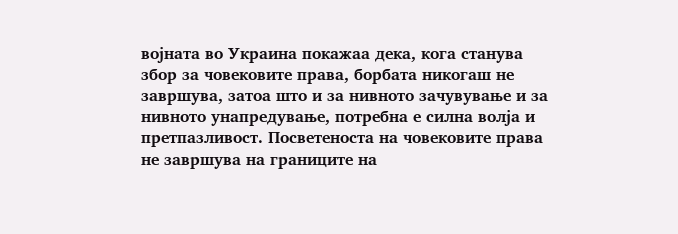војната во Украина покажаа дека, кога станува збор за човековите права, борбата никогаш не завршува, затоа што и за нивното зачувување и за нивното унапредување, потребна е силна волја и претпазливост. Посветеноста на човековите права не завршува на границите на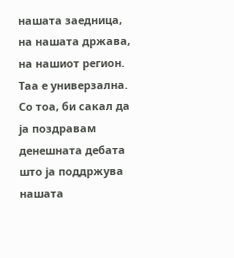нашата заедница, на нашата држава, на нашиот регион. Таа е универзална.
Со тоа, би сакал да ја поздравам денешната дебата што ја поддржува нашата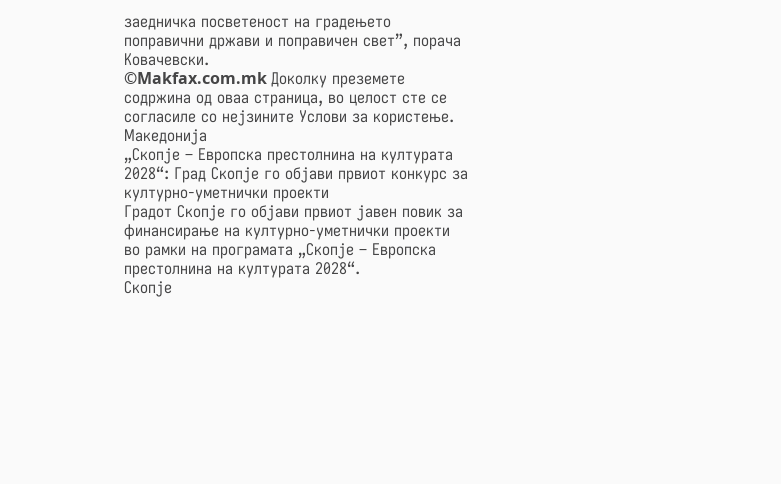заедничка посветеност на градењето поправични држави и поправичен свет”, порача Ковачевски.
©Makfax.com.mk Доколку преземете содржина од оваа страница, во целост сте се согласиле со нејзините Услови за користење.
Македонија
„Скопје – Европска престолнина на културата 2028“: Град Скопје го објави првиот конкурс за културно-уметнички проекти
Градот Скопје го објави првиот јавен повик за финансирање на културно-уметнички проекти во рамки на програмата „Скопје – Европска престолнина на културата 2028“.
Скопје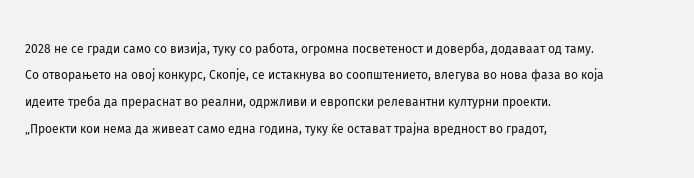2028 не се гради само со визија, туку со работа, огромна посветеност и доверба, додаваат од таму.
Со отворањето на овој конкурс, Скопје, се истакнува во соопштението, влегува во нова фаза во која идеите треба да прераснат во реални, одржливи и европски релевантни културни проекти.
„Проекти кои нема да живеат само една година, туку ќе остават трајна вредност во градот,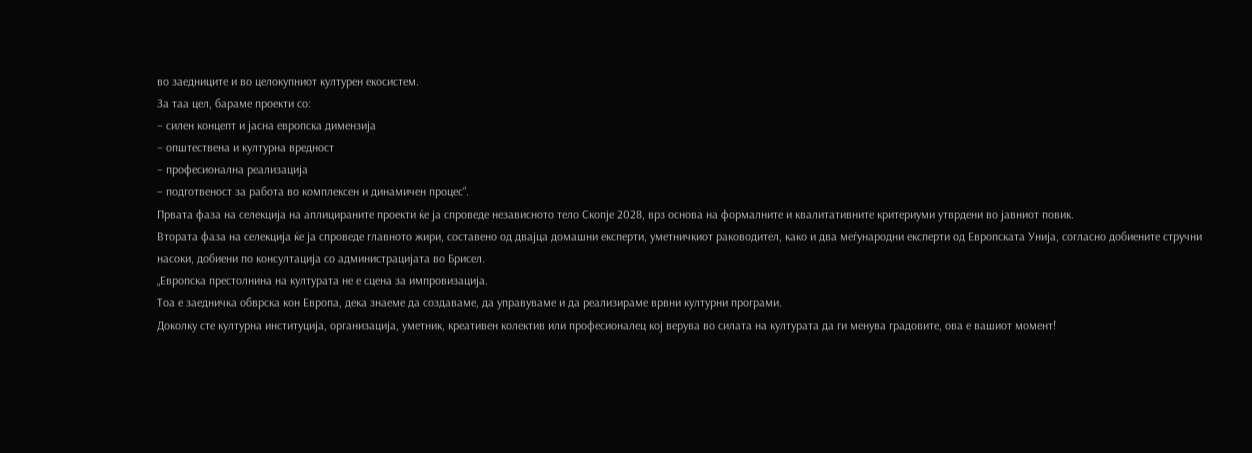во заедниците и во целокупниот културен екосистем.
За таа цел, бараме проекти со:
– силен концепт и јасна европска димензија
– општествена и културна вредност
– професионална реализација
– подготвеност за работа во комплексен и динамичен процес“.
Првата фаза на селекција на аплицираните проекти ќе ја спроведе независното тело Скопје 2028, врз основа на формалните и квалитативните критериуми утврдени во јавниот повик.
Втората фаза на селекција ќе ја спроведе главното жири, составено од двајца домашни експерти, уметничкиот раководител, како и два меѓународни експерти од Европската Унија, согласно добиените стручни насоки, добиени по консултација со администрацијата во Брисел.
„Европска престолнина на културата не е сцена за импровизација.
Тоа е заедничка обврска кон Европа, дека знаеме да создаваме, да управуваме и да реализираме врвни културни програми.
Доколку сте културна институција, организација, уметник, креативен колектив или професионалец кој верува во силата на културата да ги менува градовите, ова е вашиот момент!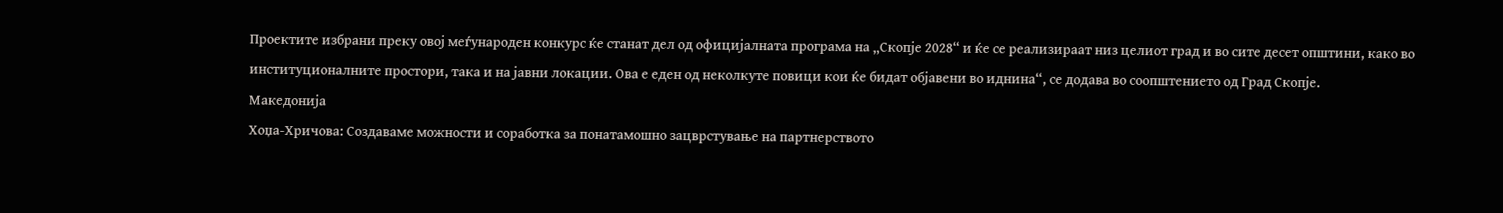Проектите избрани преку овој меѓународен конкурс ќе станат дел од официјалната програма на „Скопје 2028“ и ќе се реализираат низ целиот град и во сите десет општини, како во институционалните простори, така и на јавни локации. Ова е еден од неколкуте повици кои ќе бидат објавени во иднина“, се додава во соопштението од Град Скопје.
Македонија
Хоџа-Хричова: Создаваме можности и соработка за понатамошно зацврстување на партнерството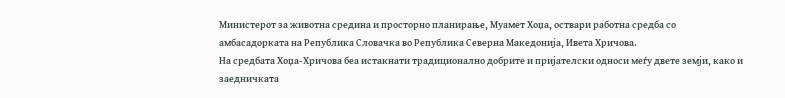Министерот за животна средина и просторно планирање, Муамет Хоџа, оствари работна средба со амбасадорката на Република Словачка во Република Северна Македонија, Ивета Хричова.
На средбата Хоџа-Хричова беа истакнати традиционално добрите и пријателски односи меѓу двете земји, како и заедничката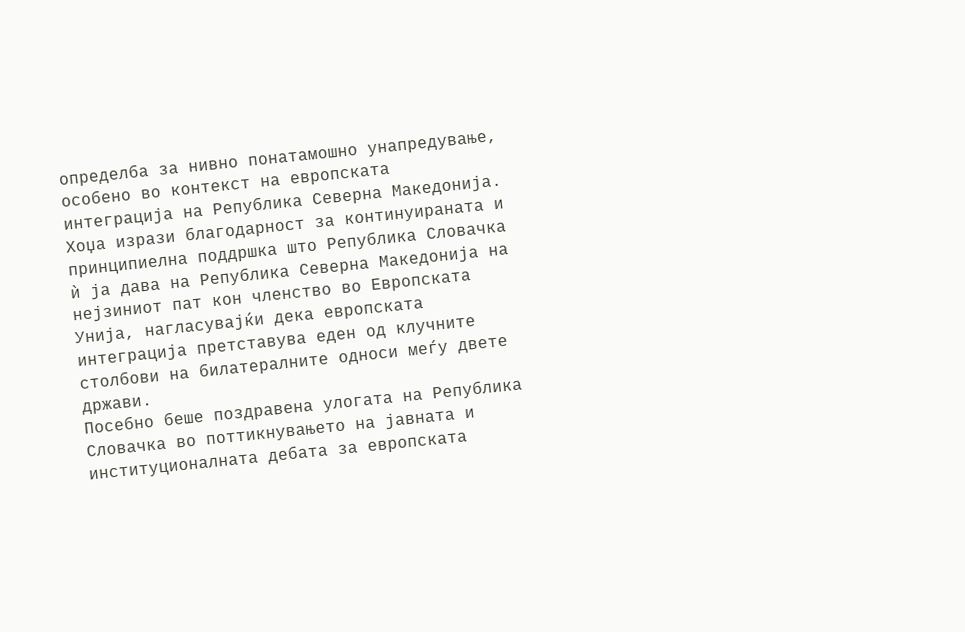определба за нивно понатамошно унапредување, особено во контекст на европската интеграција на Република Северна Македонија.
Хоџа изрази благодарност за континуираната и принципиелна поддршка што Република Словачка ѝ ја дава на Република Северна Македонија на нејзиниот пат кон членство во Европската Унија, нагласувајќи дека европската интеграција претставува еден од клучните столбови на билатералните односи меѓу двете држави.
Посебно беше поздравена улогата на Република Словачка во поттикнувањето на јавната и институционалната дебата за европската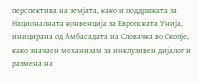перспектива на земјата, како и поддршката за Националната конвенција за Европската Унија, иницирана од Амбасадата на Словачка во Скопје, како значаен механизам за инклузивен дијалог и размена на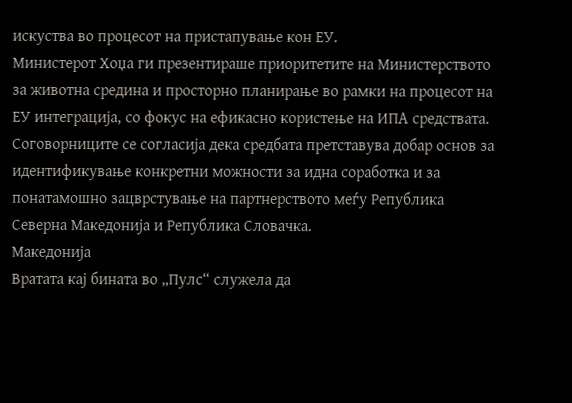искуства во процесот на пристапување кон ЕУ.
Министерот Хоџа ги презентираше приоритетите на Министерството за животна средина и просторно планирање во рамки на процесот на ЕУ интеграција, со фокус на ефикасно користење на ИПА средствата.
Соговорниците се согласија дека средбата претставува добар основ за идентификување конкретни можности за идна соработка и за понатамошно зацврстување на партнерството меѓу Република Северна Македонија и Република Словачка.
Македонија
Вратата кај бината во „Пулс“ служела да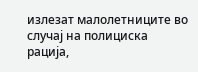излезат малолетниците во случај на полициска рација,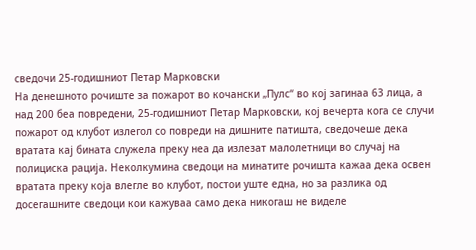сведочи 25-годишниот Петар Марковски
На денешното рочиште за пожарот во кочански „Пулс“ во кој загинаа 63 лица, а над 200 беа повредени, 25-годишниот Петар Марковски, кој вечерта кога се случи пожарот од клубот излегол со повреди на дишните патишта, сведочеше дека вратата кај бината служела преку неа да излезат малолетници во случај на полициска рација. Неколкумина сведоци на минатите рочишта кажаа дека освен вратата преку која влегле во клубот, постои уште една, но за разлика од досегашните сведоци кои кажуваа само дека никогаш не виделе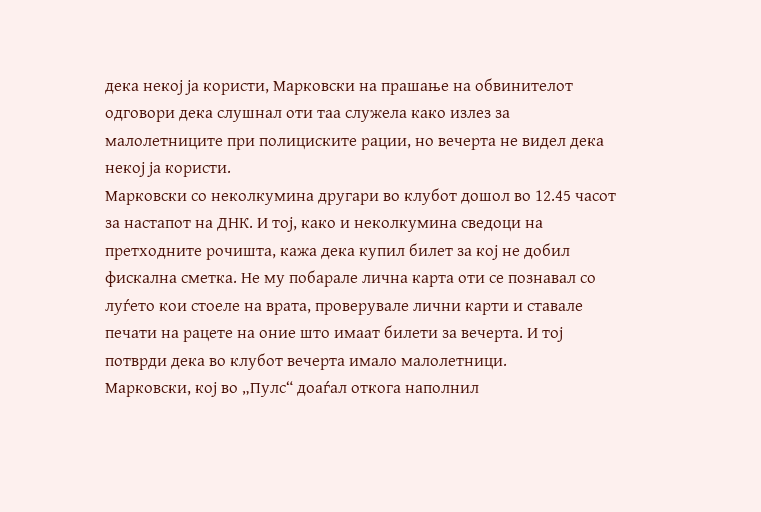дека некој ја користи, Марковски на прашање на обвинителот одговори дека слушнал оти таа служела како излез за малолетниците при полициските рации, но вечерта не видел дека некој ја користи.
Марковски со неколкумина другари во клубот дошол во 12.45 часот за настапот на ДНК. И тој, како и неколкумина сведоци на претходните рочишта, кажа дека купил билет за кој не добил фискална сметка. Не му побарале лична карта оти се познавал со луѓето кои стоеле на врата, проверувале лични карти и ставале печати на рацете на оние што имаат билети за вечерта. И тој потврди дека во клубот вечерта имало малолетници.
Марковски, кој во „Пулс“ доаѓал откога наполнил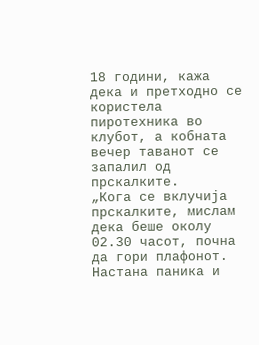18 години, кажа дека и претходно се користела пиротехника во клубот, а кобната вечер таванот се запалил од прскалките.
„Кога се вклучија прскалките, мислам дека беше околу 02.30 часот, почна да гори плафонот. Настана паника и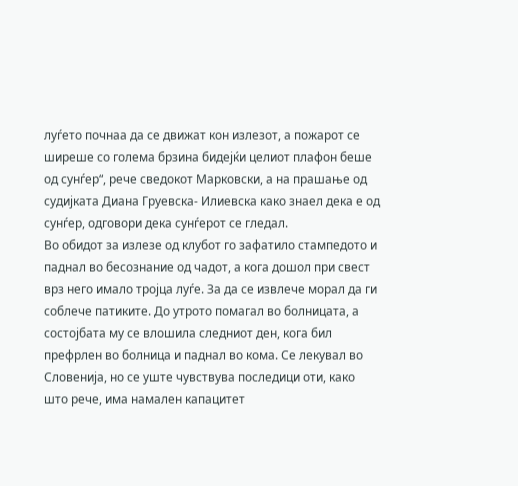луѓето почнаа да се движат кон излезот, а пожарот се ширеше со голема брзина бидејќи целиот плафон беше од сунѓер“, рече сведокот Марковски, а на прашање од судијката Диана Груевска- Илиевска како знаел дека е од сунѓер, одговори дека сунѓерот се гледал.
Во обидот за излезе од клубот го зафатило стампедото и паднал во бесознание од чадот, а кога дошол при свест врз него имало тројца луѓе. За да се извлече морал да ги соблече патиките. До утрото помагал во болницата, а состојбата му се влошила следниот ден, кога бил префрлен во болница и паднал во кома. Се лекувал во Словенија, но се уште чувствува последици оти, како што рече, има намален капацитет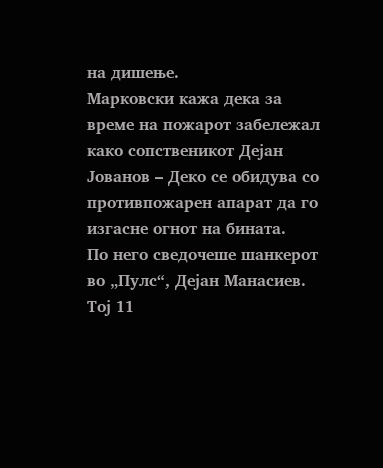на дишење.
Марковски кажа дека за време на пожарот забележал како сопственикот Дејан Јованов – Деко се обидува со противпожарен апарат да го изгасне огнот на бината.
По него сведочеше шанкерот во „Пулс“, Дејан Манасиев. Тој 11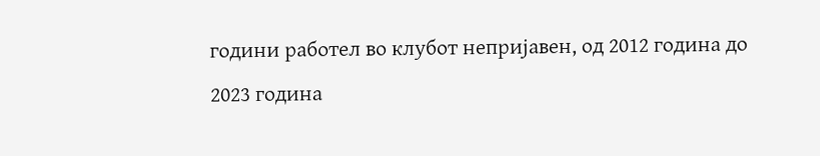години работел во клубот непријавен, од 2012 година до 2023 година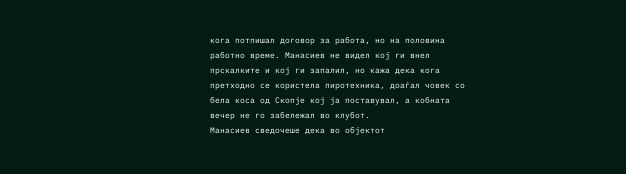кога потпишал договор за работа, но на половина работно време. Манасиев не видел кој ги внел прскалките и кој ги запалил, но кажа дека кога претходно се користела пиротехника, доаѓал човек со бела коса од Скопје кој ја поставувал, а кобната вечер не го забележал во клубот.
Манасиев сведочеше дека во објектот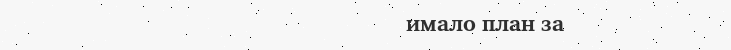имало план за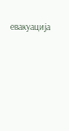евакуација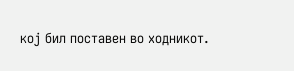кој бил поставен во ходникот.